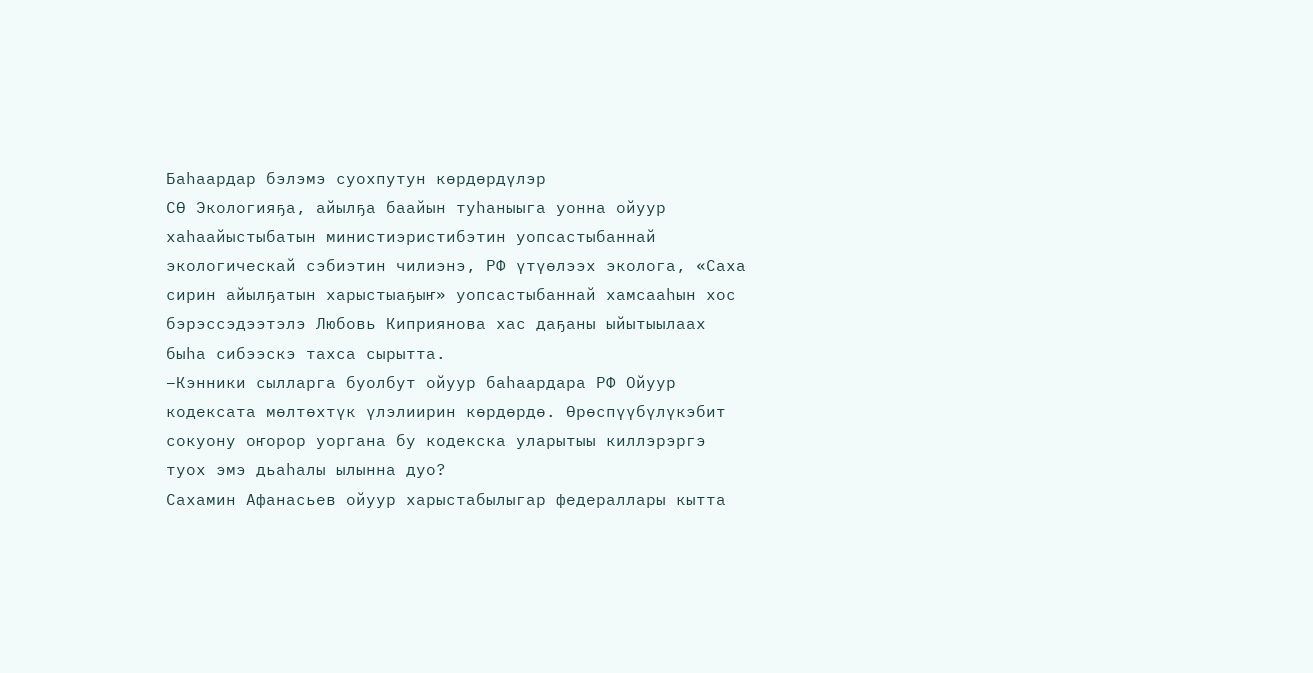Баһаардар бэлэмэ суохпутун көрдөрдүлэр
СӨ Экологияҕа, айылҕа баайын туһаныыга уонна ойуур хаһаайыстыбатын министиэристибэтин уопсастыбаннай экологическай сэбиэтин чилиэнэ, РФ үтүөлээх эколога, «Саха сирин айылҕатын харыстыаҕыҥ» уопсастыбаннай хамсааһын хос бэрэссэдээтэлэ Любовь Киприянова хас даҕаны ыйытыылаах быһа сибээскэ тахса сырытта.
–Кэнники сылларга буолбут ойуур баһаардара РФ Ойуур кодексата мөлтөхтүк үлэлиирин көрдөрдө. Өрөспүүбүлүкэбит сокуону оҥорор уоргана бу кодекска уларытыы киллэрэргэ туох эмэ дьаһалы ылынна дуо?
Сахамин Афанасьев ойуур харыстабылыгар федераллары кытта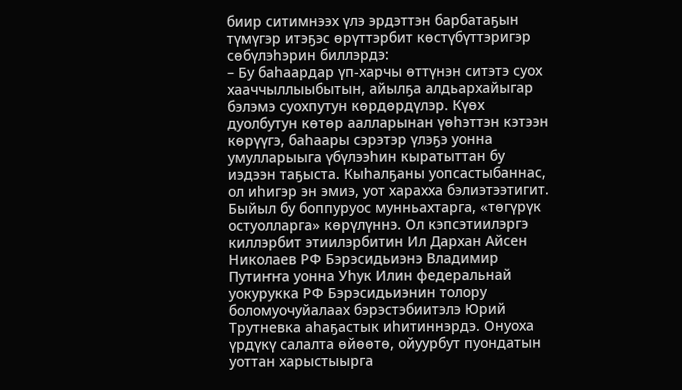биир ситимнээх үлэ эрдэттэн барбатаҕын түмүгэр итэҕэс өрүттэрбит көстүбүттэригэр сөбүлэһэрин биллэрдэ:
– Бу баһаардар үп-харчы өттүнэн ситэтэ суох хааччыллыыбытын, айылҕа алдьархайыгар бэлэмэ суохпутун көрдөрдүлэр. Күөх дуолбутун көтөр аалларынан үөһэттэн кэтээн көрүүгэ, баһаары сэрэтэр үлэҕэ уонна умулларыыга үбүлээһин кыратыттан бу иэдээн таҕыста. Кыһалҕаны уопсастыбаннас, ол иһигэр эн эмиэ, уот харахха бэлиэтээтигит. Быйыл бу боппуруос мунньахтарга, «төгүрүк остуолларга» көрүлүннэ. Ол кэпсэтиилэргэ киллэрбит этиилэрбитин Ил Дархан Айсен Николаев РФ Бэрэсидьиэнэ Владимир Путиҥҥа уонна Уһук Илин федеральнай уокурукка РФ Бэрэсидьиэнин толору боломуочуйалаах бэрэстэбиитэлэ Юрий Трутневка аһаҕастык иһитиннэрдэ. Онуоха үрдүкү салалта өйөөтө, ойуурбут пуондатын уоттан харыстыырга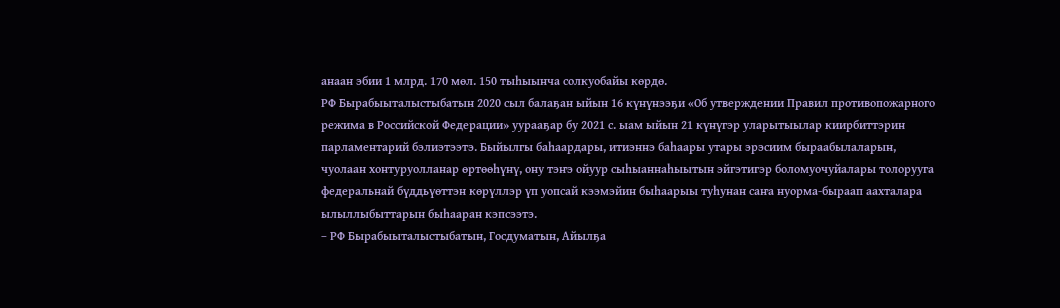анаан эбии 1 млрд. 170 мөл. 150 тыһыынча солкуобайы көрдө.
РФ Бырабыыталыстыбатын 2020 сыл балаҕан ыйын 16 күнүнээҕи «Об утверждении Правил противопожарного режима в Российской Федерации» уурааҕар бу 2021 с. ыам ыйын 21 күнүгэр уларытыылар киирбиттэрин парламентарий бэлиэтээтэ. Быйылгы баһаардары, итиэннэ баһаары утары эрэсиим быраабылаларын, чуолаан хонтуруолланар өртөөһүнү, ону тэҥэ ойуур сыһыаннаһыытын эйгэтигэр боломуочуйалары толорууга федеральнай бүддьүөттэн көрүллэр үп уопсай кээмэйин быһаарыы туһунан саҥа нуорма-быраап аахталара ылыллыбыттарын быһааран кэпсээтэ.
– РФ Бырабыыталыстыбатын, Госдуматын, Айылҕа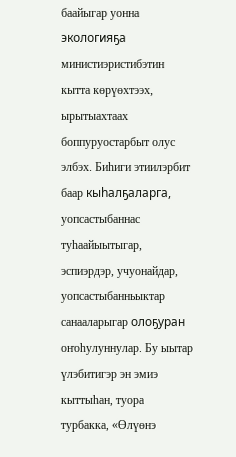баайыгар уонна экологияҕа министиэристибэтин кытта көрүөхтээх, ырытыахтаах боппуруостарбыт олус элбэх. Биһиги этиилэрбит баар кыһалҕаларга, уопсастыбаннас туһаайыытыгар, эспиэрдэр, учуонайдар, уопсастыбанньыктар санааларыгар олоҕуран оҥоһулуннулар. Бу ыытар үлэбитигэр эн эмиэ кыттыһан, туора турбакка, «Өлүөнэ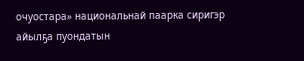очуостара» национальнай паарка сиригэр айылҕа пуондатын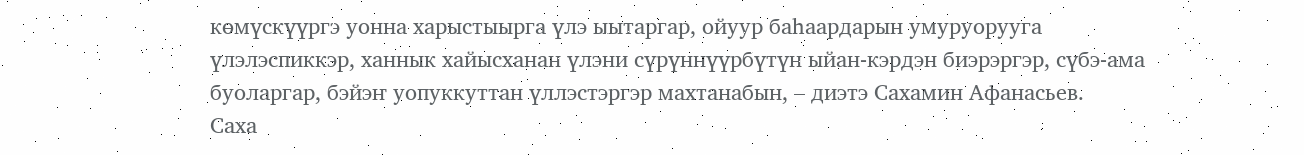көмүскүүргэ уонна харыстыырга үлэ ыытаргар, ойуур баһаардарын умуруорууга үлэлэспиккэр, ханнык хайысханан үлэни сүрүннүүрбүтүн ыйан-кэрдэн биэрэргэр, сүбэ-ама буоларгар, бэйэҥ уопуккуттан үллэстэргэр махтанабын, – диэтэ Сахамин Афанасьев.
Саха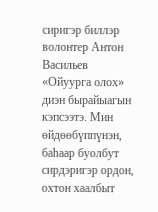сиригэр биллэр волонтер Антон Васильев «Ойуурга олох» диэн бырайыагын кэпсээтэ. Мин өйдөөбүппүнэн, баһаар буолбут сирдэригэр ордон, охтон хаалбыт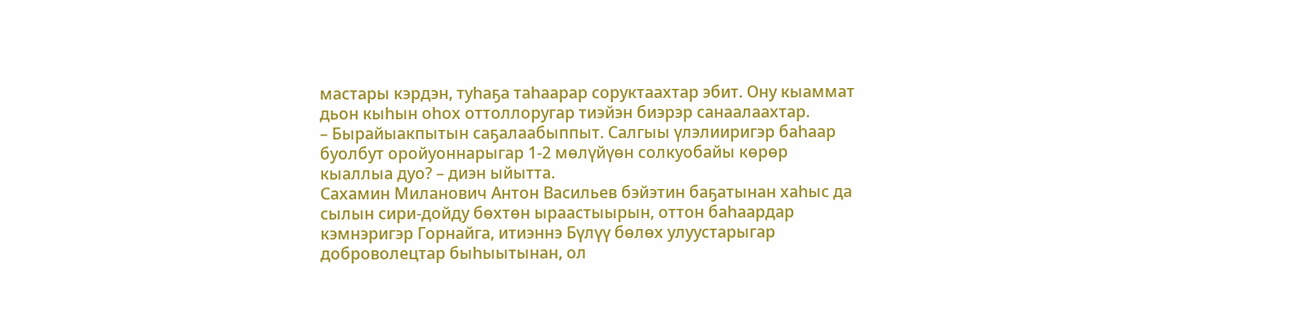мастары кэрдэн, туһаҕа таһаарар соруктаахтар эбит. Ону кыаммат дьон кыһын оһох оттоллоругар тиэйэн биэрэр санаалаахтар.
– Бырайыакпытын саҕалаабыппыт. Салгыы үлэлииригэр баһаар буолбут оройуоннарыгар 1-2 мөлүйүөн солкуобайы көрөр кыаллыа дуо? – диэн ыйытта.
Сахамин Миланович Антон Васильев бэйэтин баҕатынан хаһыс да сылын сири-дойду бөхтөн ыраастыырын, оттон баһаардар кэмнэригэр Горнайга, итиэннэ Бүлүү бөлөх улуустарыгар доброволецтар быһыытынан, ол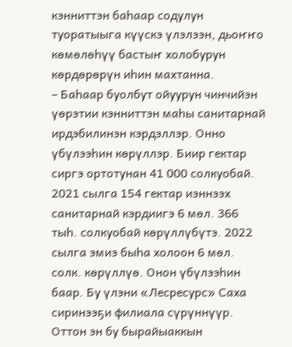кэнниттэн баһаар содулун туоратыыга күүскэ үлэлээн, дьоҥҥо көмөлөһүү бастыҥ холобурун көрдөрөрүн иһин махтанна.
– Баһаар буолбут ойуурун чинчийэн үөрэтии кэнниттэн маһы санитарнай ирдэбилинэн кэрдэллэр. Онно үбүлээһин көрүллэр. Биир гектар сиргэ ортотунан 41 000 солкуобай. 2021 сылга 154 гектар иэннээх санитарнай кэрдиигэ 6 мөл. 366 тыһ. солкуобай көрүллүбүтэ. 2022 сылга эмиэ быһа холоон 6 мөл. солк. көрүллүө. Онон үбүлээһин баар. Бу үлэни «Лесресурс» Саха сиринээҕи филиала сүрүннүүр. Оттон эн бу бырайыаккын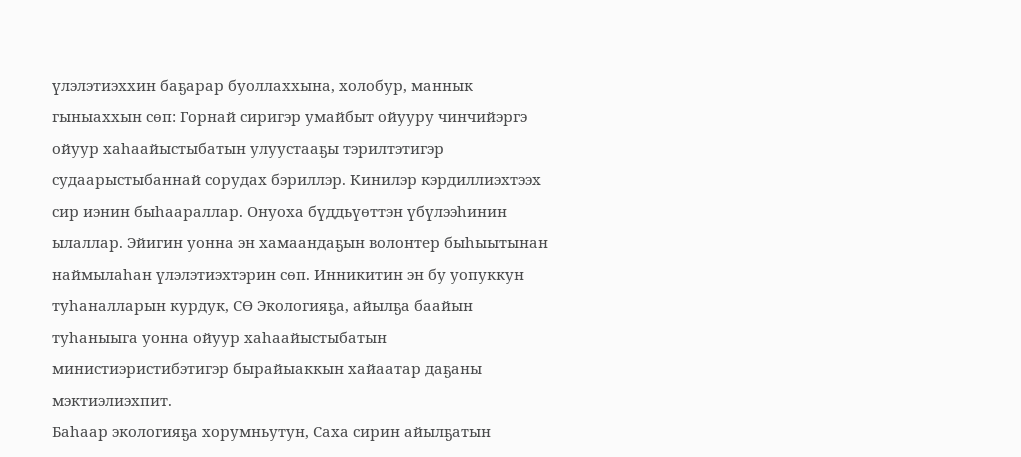үлэлэтиэххин баҕарар буоллаххына, холобур, маннык гыныаххын сөп: Горнай сиригэр умайбыт ойууру чинчийэргэ ойуур хаһаайыстыбатын улуустааҕы тэрилтэтигэр судаарыстыбаннай сорудах бэриллэр. Кинилэр кэрдиллиэхтээх сир иэнин быһаараллар. Онуоха бүддьүөттэн үбүлээһинин ылаллар. Эйигин уонна эн хамаандаҕын волонтер быһыытынан наймылаһан үлэлэтиэхтэрин сөп. Инникитин эн бу уопуккун туһаналларын курдук, СӨ Экологияҕа, айылҕа баайын туһаныыга уонна ойуур хаһаайыстыбатын министиэристибэтигэр бырайыаккын хайаатар даҕаны мэктиэлиэхпит.
Баһаар экологияҕа хорумньутун, Саха сирин айылҕатын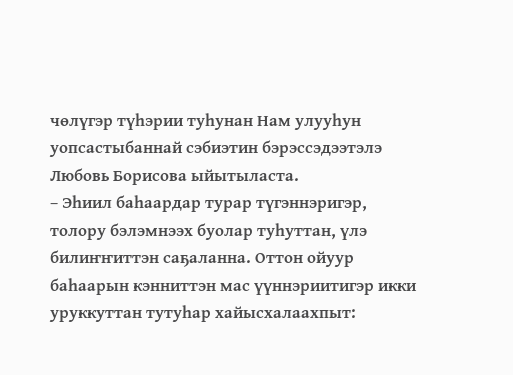чөлүгэр түһэрии туһунан Нам улууһун уопсастыбаннай сэбиэтин бэрэссэдээтэлэ Любовь Борисова ыйытыласта.
– Эһиил баһаардар турар түгэннэригэр, толору бэлэмнээх буолар туһуттан, үлэ билиҥҥиттэн саҕаланна. Оттон ойуур баһаарын кэнниттэн мас үүннэриитигэр икки уруккуттан тутуһар хайысхалаахпыт: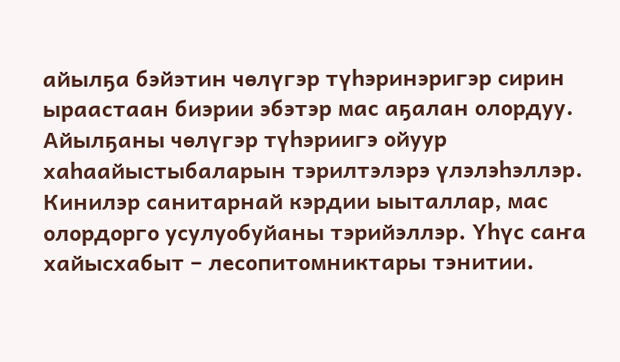айылҕа бэйэтин чөлүгэр түһэринэригэр сирин ыраастаан биэрии эбэтэр мас аҕалан олордуу. Айылҕаны чөлүгэр түһэриигэ ойуур хаһаайыстыбаларын тэрилтэлэрэ үлэлэһэллэр. Кинилэр санитарнай кэрдии ыыталлар, мас олордорго усулуобуйаны тэрийэллэр. Үһүс саҥа хайысхабыт – лесопитомниктары тэнитии.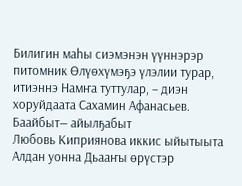Билигин маһы сиэмэнэн үүннэрэр питомник Өлүөхүмэҕэ үлэлии турар, итиэннэ Намҥа туттулар, – диэн хоруйдаата Сахамин Афанасьев.
Баайбыт— айылҕабыт
Любовь Киприянова иккис ыйытыыта Алдан уонна Дьааҥы өрүстэр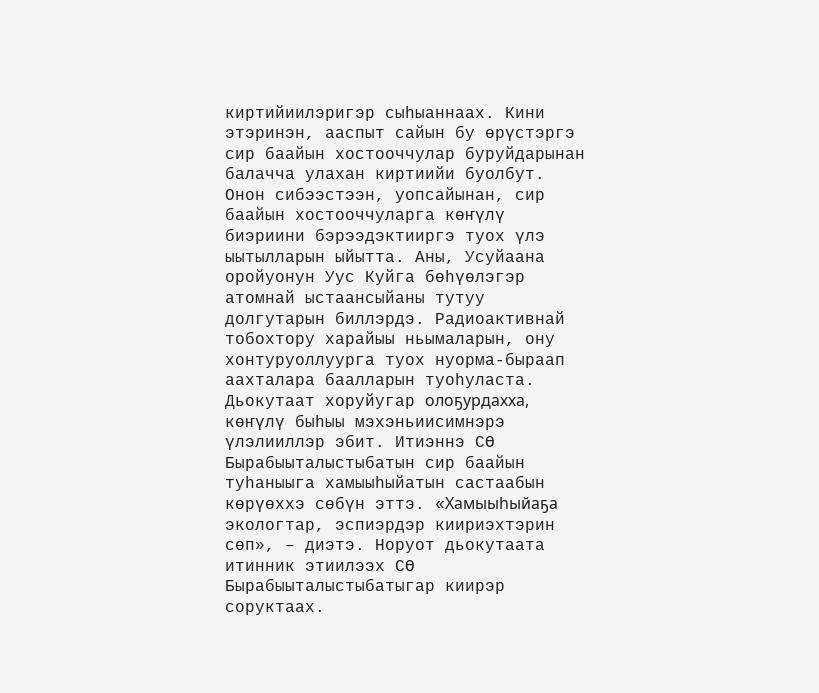киртийиилэригэр сыһыаннаах. Кини этэринэн, ааспыт сайын бу өрүстэргэ сир баайын хостооччулар буруйдарынан балачча улахан киртиийи буолбут. Онон сибээстээн, уопсайынан, сир баайын хостооччуларга көҥүлү биэриини бэрээдэктииргэ туох үлэ ыытылларын ыйытта. Аны, Усуйаана оройуонун Уус Куйга бөһүөлэгэр атомнай ыстаансыйаны тутуу долгутарын биллэрдэ. Радиоактивнай тобохтору харайыы ньымаларын, ону хонтуруоллуурга туох нуорма-быраап аахталара баалларын туоһуласта.
Дьокутаат хоруйугар олоҕурдахха, көҥүлү быһыы мэхэньиисимнэрэ үлэлииллэр эбит. Итиэннэ СӨ Бырабыыталыстыбатын сир баайын туһаныыга хамыыһыйатын састаабын көрүөххэ сөбүн эттэ. «Хамыыһыйаҕа экологтар, эспиэрдэр киириэхтэрин сөп», – диэтэ. Норуот дьокутаата итинник этиилээх СӨ Бырабыыталыстыбатыгар киирэр соруктаах.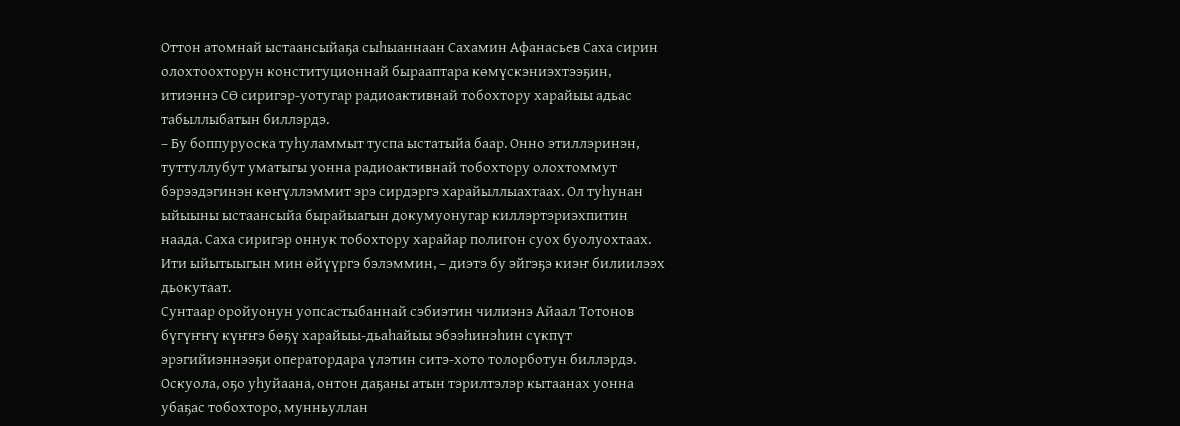Оттон атомнай ыстаансыйаҕа сыһыаннаан Сахамин Афанасьев Саха сирин олохтоохторун конституционнай бырааптара көмүскэниэхтээҕин, итиэннэ СӨ сиригэр-уотугар радиоактивнай тобохтору харайыы адьас табыллыбатын биллэрдэ.
– Бу боппуруоска туһуламмыт туспа ыстатыйа баар. Онно этиллэринэн, туттуллубут уматыгы уонна радиоактивнай тобохтору олохтоммут бэрээдэгинэн көҥүллэммит эрэ сирдэргэ харайыллыахтаах. Ол туһунан ыйыыны ыстаансыйа бырайыагын докумуонугар киллэртэриэхпитин наада. Саха сиригэр оннук тобохтору харайар полигон суох буолуохтаах. Ити ыйытыыгын мин өйүүргэ бэлэммин, – диэтэ бу эйгэҕэ киэҥ билиилээх дьокутаат.
Сунтаар оройуонун уопсастыбаннай сэбиэтин чилиэнэ Айаал Тотонов бүгүҥҥү күҥҥэ бөҕү харайыы-дьаһайыы эбээһинэһин сүкпүт эрэгийиэннээҕи оператордара үлэтин ситэ-хото толорботун биллэрдэ. Оскуола, оҕо уһуйаана, онтон даҕаны атын тэрилтэлэр кытаанах уонна убаҕас тобохторо, мунньуллан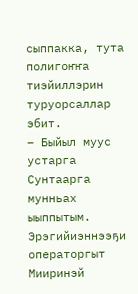сыппакка, тута полигоҥҥа тиэйиллэрин туруорсаллар эбит.
– Быйыл муус устарга Сунтаарга мунньах ыыппытым. Эрэгийиэннээҕи операторгыт Мииринэй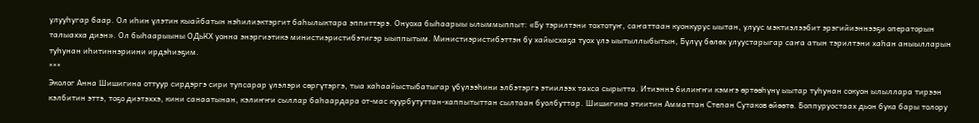улууһугар баар. Ол иһин үлэтин кыайбатын нэһилиэктэргит баһылыктара эппиттэрэ. Онуоха быһаарыы ылыммыппыт: «Бу тэрилтэни тохтотуҥ, саҥаттаан куонкурус ыытан, улуус мэктиэлээбит эрэгийиэннээҕи операторын талыахха диэн». Ол быһаарыыны ОДьКХ уонна энэргиэтикэ министиэристибэтигэр ыыппытым. Министиэристибэттэн бу хайысхаҕа туох үлэ ыытыллыбытын, Бүлүү бөлөх улуустарыгар саҥа атын тэрилтэни хаһан аныылларын туһунан иһитиннэриини ирдэһиэҕим.
***
Эколог Анна Шишигина оттуур сирдэргэ сири тупсарар үлэлэри сөргүтэргэ, тыа хаһаайыстыбатыгар үбүлээһини элбэтэргэ этиилээх тахса сырытта. Итиэннэ билиҥҥи кэмҥэ өртөөһүнү ыытар туһунан сокуон ылыллара тирээн кэлбитин эттэ, тоҕо диэтэххэ, кини санаатынан, кэлиҥҥи сыллар баһаардара от-мас куурбутуттан-хаппытыттан сылтаан буолбуттар. Шишигина этиитин Амматтан Степан Сутаков өйөөтө. Боппуруостаах дьон бука бары толору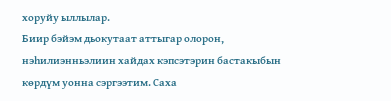хоруйу ыллылар.
Биир бэйэм дьокутаат аттыгар олорон, нэһилиэнньэлиин хайдах кэпсэтэрин бастакыбын көрдүм уонна сэргээтим. Саха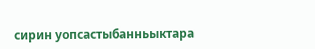сирин уопсастыбанньыктара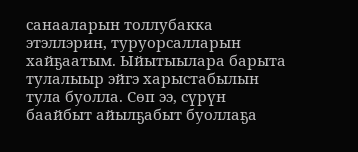санааларын толлубакка этэллэрин, туруорсалларын хайҕаатым. Ыйытыылара барыта тулалыыр эйгэ харыстабылын тула буолла. Сөп ээ, сүрүн баайбыт айылҕабыт буоллаҕа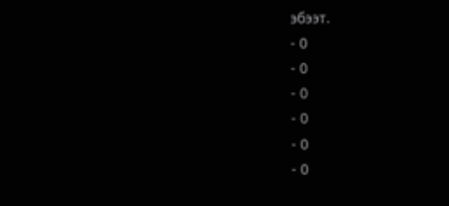эбээт.
- 0
- 0
- 0
- 0
- 0
- 0